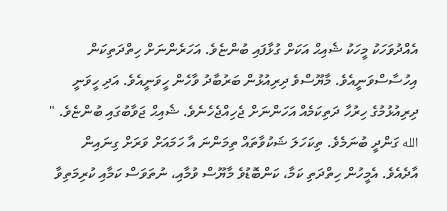އެއްދުވަހަކު މީހަކު ޝެއިޙް އަކަށް ގުޅާފައި ބުންޏެވެ. އަހަރެންނަށް ހިތްދަތިކަން އިހުސާސްވަނީއެވެ. މާޔޫސްވެ ދިރިއުޅުން ބަރުބާދު ވާހެން ހީވަނީއެވެ. އަދި ހީވަނީ ދިރިއުޅުމުގެ ހިރުހާ ދަތިކަމެއް އަހަންނަށް ޖެހިއްޖެހެނެވެ. ޝެއިޙް ޖަވާބުގައި ބުންޏެވެ. " الله ގަންދީ ބުނަމެވެ. ތިކަހަލަ ޝަކުވާތައް ތިމަންނަ އާ ހަމައަށް ވަރަށް ގިނައިން އާދެއެވެ. އެމީހުން ހިތްދަތި ކަމާ، ކަންބޮޑުވެ މާޔޫސް ވުމާއި، ނުތަވަސް ކަމާއި ކުރިމަތިވާ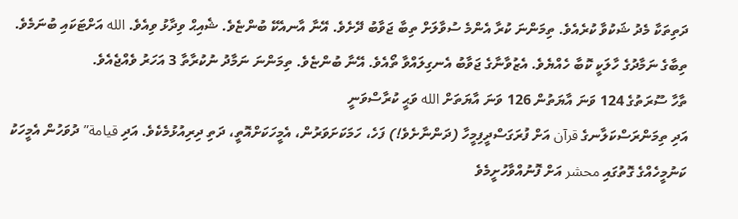ދަތިތަކާ މެދު ޝަކުވާ ކުރެއެވެ. ތިމަންނަ ކުރާ އެންމެ ސުވާލަށް ތިބާ ޖަވާބު ދޭށެވެ. އޭނާ އާނއެކޭ ބުންޏެވެ. ޝެއިޙް ވިދާޅު ވިއެވެ. الله އަށްޓަކައި ބުނަމެވެ. ތިބާގެ ނަމާދުގެ ހާލަކީ ކޮބާ ހެއްޔެވެ. އެޒުވާނާގެ ޖަވާބު އެނގިލައްވާ ތޯއެވެ. އޭނާ ބުންޏެވެ. ތިމަންނަ ނަމާދު ނުކުރާތާ 3 އަހަރު ވެއްޖެއެވެ.
ތާހާ ސޫރަތުގެ 124 ވަނަ އާޔަތުން 126 ވަނަ އާޔަތަށް الله ވަޙީ ކުރާސްވަނީ
އަދި ތިމަންރަސްކަލާނގެ قرآن އަށް ފުރަގަސްދީފިމީހާ (ދަންނާށެވެ!) ފަހެ، ހަމަކަށަވަރުން، އެމީހަކަށްއޮތީ، ދަތި ދިރިއުޅުމެކެވެ. އަދި قيامة” ދުވަހުން އެމީހަކު ކަނުމީހެއްގެ ގޮތުގައި محشر އަށް ފޮނުއްވާހުށީމެވެ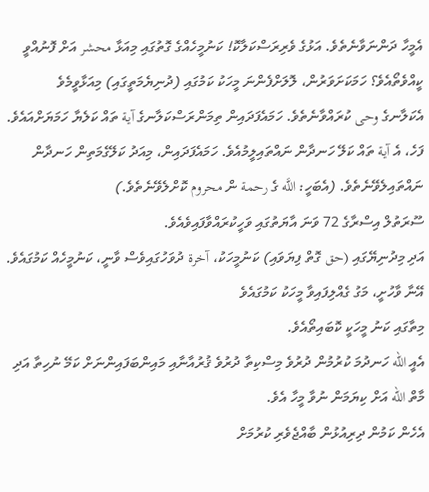އެމީހާ ދަންނަވާނެތެވެ. އަޅުގެ ވެރިރަސްކަލާކޮ! ކަނުމީހެއްގެ ގޮތުގައި މިއަޅާ محشر އަށް ފޮނުއްވީ ކީއްވެތޯއެވެ؟ ހަމަކަށަވަރުން، ލޮލަށްފެންނަ މީހަކު ކަމުގައި (ދުނިޔެމަތީގައި) މިއަޅާވީމެވެ
އެކަލާނގެ وحى ކުރައްވާނެތެވެ. ހަމައެފަދައިން ތިމަންރަސްކަލާނގެ آية ތައް ކަލެޔާ ހަމަޔަށްއައެވެ. ފަހެ، އެ آية ތައް ކަލޭ ހަނދާން ނައްތައިލީމުއެވެ. ހަމައެފަދައިން، މިއަދު ކަލޭގެމަތިން ހަނދާން ނައްތައިލެވޭނެތެވެ. (އެބަހީ: اللَّه ގެ رحمة ން محروم ކޮށްލެވޭނެތެވެ.)
ސޫރަތުލް އިސްރާގެ 72 ވަނަ އާޔަތުގައި ވަހީކުރައްވާފައިވެއެވެ.
އަދި މިދުނިޔޭގައި (حق ގޮތް ފިޔަވައި) ކަނުމީހަކު، آخرة ދުވަހުގައިވެސް ވާނީ، ކަނުމީހެއް ކަމުގައެވެ. އޭނާ ވާހުށީ، މަގު ގެއްލިފައިވާ މީހަކު ކަމުގައެވެ
މިތާގައި ކަނު މީހަކީ ކޮބައިތޯއެވެ.
އެއީ الله ހަނދުމަ ކުރުމުން ދުރުވެ މިސްކިތާ ދުރުވެ ޤުރުއާނާއި މައިންބަފައިންނަށް ކަމޭ ނުހިތާ އަދި މާތް الله އަށް ކިޔަމަން ނުވާ މީހާ އެވެ.
އެހެން ކަމުން ދިރިއުޅުން ބާއްޖެވެރި ކުރުމަށް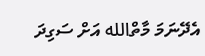އެދޭނަމަ މާތްالله އަށް ސަގިދަ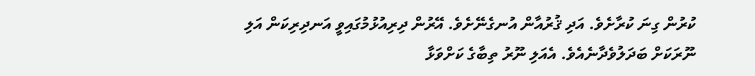ކުރުން ގިނަ ކުރާށެވެ. އަދި ޤުރުއާން އުނގެނޭށެވެ. އޭރުން ދިރިއުޅުމުގައިވީ އަނދިރިކަން އަލި ނޫރަކަށް ބަދަލުވެދާނެއެވެ. އެއަލި ނޫރު ތިބާގެ ކަށްވަޅާ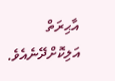އާޙިރަތް އަލިކޮށްދޭނެއެވެ.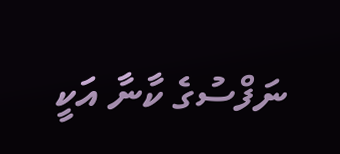ނަފްސުގެ ކާނާ އަކީ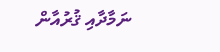ނަމާދާއި ޤުރުއާން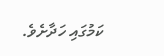ކަމުގައި ހަދާށެވެ.